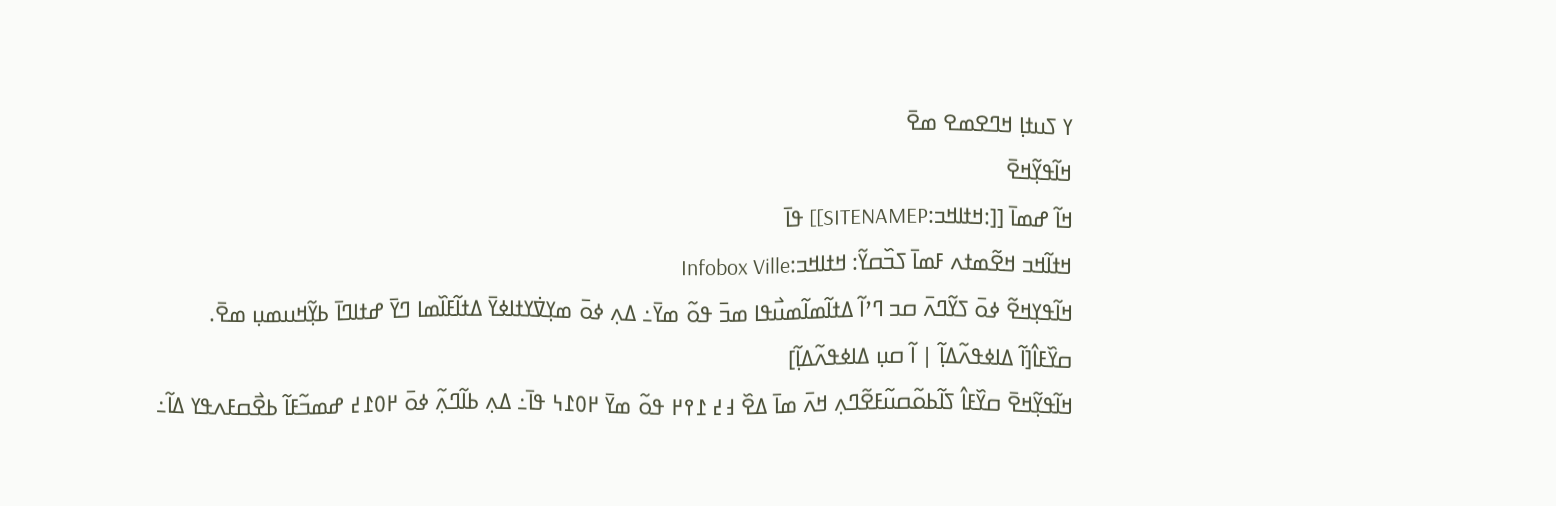ߌ ߖߎߙߊ߲ ߞߣߐߘߐ ߘߐ߫
ߞߊ߬ߟߌ߲߬ߞߐ߫
ߞߊ߬ ߝߘߊ߫ [[:ߞߙߊߞߏ:SITENAMEP]] ߟߊ߫
ߞߙߊ߬ߞߏ ߞߐ߬ߘߙߍ ߓߘߊ߫ ߖߏ߰ߛߌ߬: ߞߙߊߞߏ:Infobox Ville
ߞߊ߬ߟߌ߲ߞߐ߬ ߦߋ߫ ߖߌ߬ߣߍ߫ ߛߏ ߣߴߊ߬ ߡߙߊ߬ߘߊ߬ߘߎ߯ߟߊ ߘߏ߫ ߟߋ߬ ߘߌ߫߸ ߡߍ߲ ߦߋ߫ ߘߌ߲ߜ߭ߌߙߊߦߌ߫ ߡߙߊ߬ߓߊ߰ߘߊ ߣߌ߫ ߝߙߊߣߊ߫ ߕߌ߲߬ߞߎߘߎ߲ ߘߐ߫.
ߛߌ߰ߓߊ߮[ߊ߬ ߡߊߦߟߍ߬ߡߊ߲߬ | ߊ߬ ߛߎ߲ ߡߊߦߟߍ߬ߡߊ߲߬]
ߞߊ߬ߟߌ߲߬ߞߐ߫ ߛߌ߰ߓߊ߮ ߖߊ߬ߕߋ߬ߛߎ߬ߓߐ߬ߣߍ߲ ߞߍ߫ ߘߊ߫ ߡߐ߰ ߃߄ ߁߉߂ ߟߋ߬ ߘߌ߫ ߂߀߁߆ ߟߊ߫߸ ߡߍ߲ ߕߊ߬ߣߍ߲߬ ߦߋ߫ ߂߀߁߄ ߝߘߏ߬ߓߊ߬ ߕߐ߯ߛߓߍߟߌ ߡߊ߬߸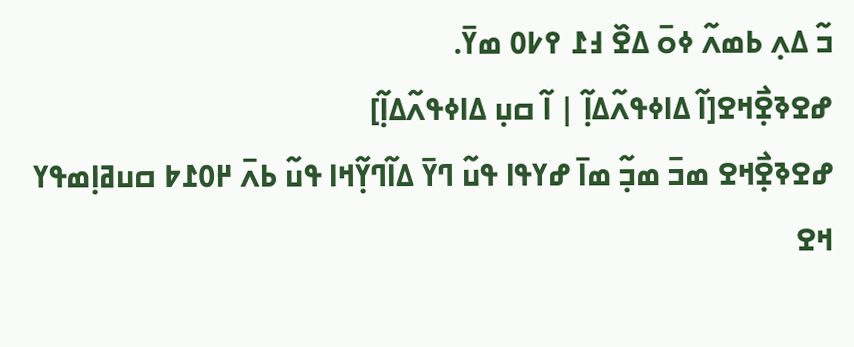ߏ߬ ߡߍ߲ ߕߘߍ߬ ߦߋ߫ ߡߐ߰ ߃߁ ߉߇߀ ߘߌ߫.
ߝߐߢߐ߲߯ߞߐ[ߊ߬ ߡߊߦߟߍ߬ߡߊ߲߬ | ߊ߬ ߛߎ߲ ߡߊߦߟߍ߬ߡߊ߲߬]
ߝߐߢߐ߲߯ߞߐ ߘߏ߫ ߘߏ߲߬ ߘߊ߫ ߝߌߟߊ ߟߎ߬ ߣߌ߫ ߡߊ߬ߣߌ߲߬ߞߊ ߟߎ߬ ߕߍ߫ ߂߀߁߈ ߛߎߥߊ߲ߘߟߌ ߞߐ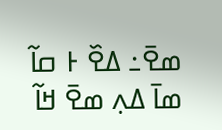ߘߐ߫߸ ߡߐ߰ ߅ ߛߊ߬ ߘߊ߫ ߡߍ߲ ߘߐ߫ ߞߊ߬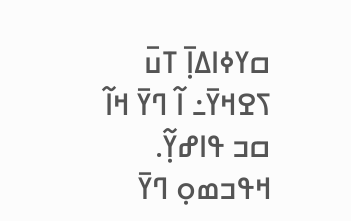ߛߌߦߊߡߊ߲߫ ߠߎ߫ ߖߐߞߌ߫߸ ߊ߬ ߣߌ߫ ߞߊ߬ ߛߏ ߟߊߝߌ߲߬.
ߞߟߏߘߋ߲ ߣߌ߫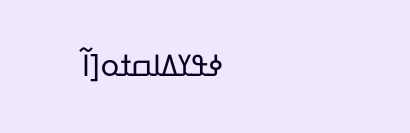ߦߟߌߡߊߛߙߋ[ߊ߬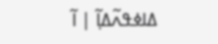ߡߊߦߟߍ߬ߡߊ߲߬ | ߊ߬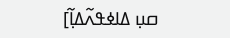ߛߎ߲ ߡߊߦߟߍ߬ߡߊ߲߬]